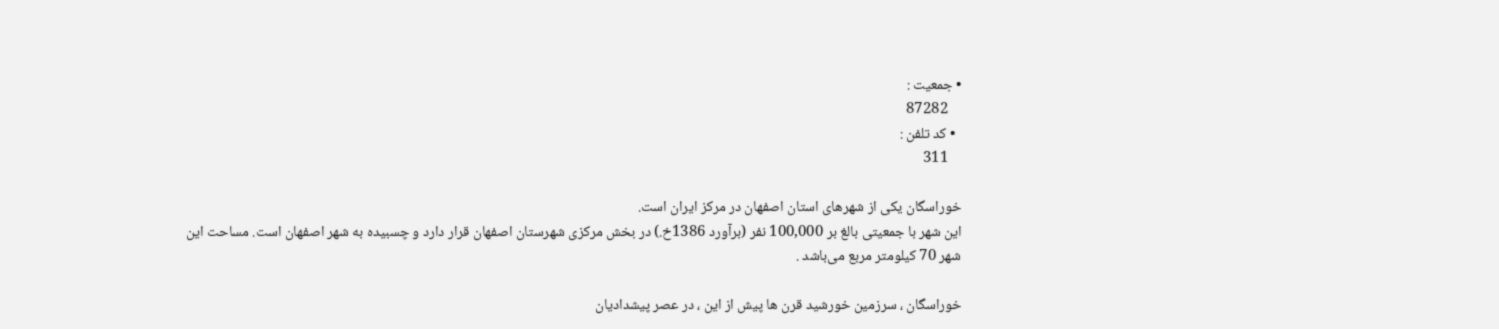• جمعیت :
    87282
  • کد تلفن :
    311

خوراسگان یکی از شهرهای استان اصفهان در مرکز ایران است.
این شهر با جمعیتی بالغ بر 100,000 نفر (برآورد 1386خ.) در بخش مرکزی شهرستان اصفهان قرار دارد و چسبیده به شهر اصفهان است. مساحت این شهر 70 کیلومتر مربع می‌باشد .

خوراسگان ، سرزمین خورشید قرن ها پیش از این ، در عصر پیشدادیان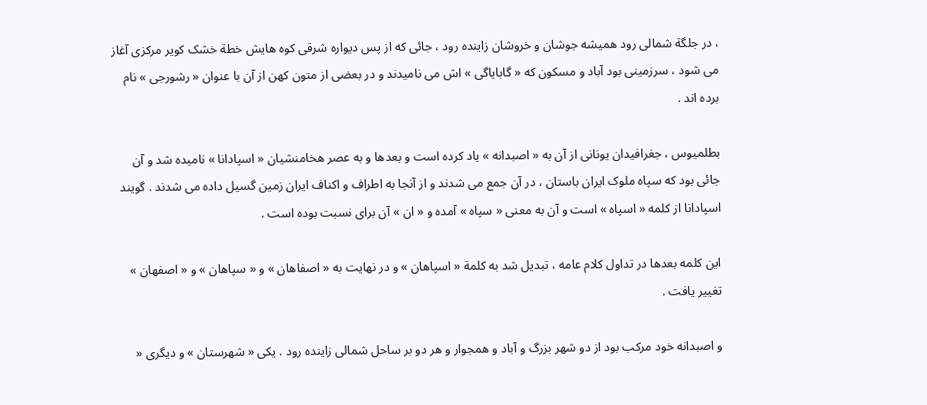، در جلگة شمالی رود همیشه جوشان و خروشان زاینده رود ، جائی که از پس دیواره شرقی کوه هایش خطة خشک کویر مرکزی آغاز می شود ، سرزمینی بود آباد و مسکون که « گابایاگی » اش می نامیدند و در بعضی از متون کهن از آن با عنوان « رشورجی » نام برده اند .

بطلمیوس ، جغرافیدان یونانی از آن به « اصبدانه » یاد کرده است و بعدها و به عصر هخامنشیان « اسپادانا » نامیده شد و آن جائی بود که سپاه ملوک ایران باستان ، در آن جمع می شدند و از آنجا به اطراف و اکناف ایران زمین گسیل داده می شدند . گویند اسپادانا از کلمه « اسپاه » است و آن به معنی « سپاه » آمده و « ان » آن برای نسبت بوده است .

این کلمه بعدها در تداول کلام عامه ، تبدیل شد به کلمة « اسپاهان » و در نهایت به « اصفاهان » و « سپاهان » و « اصفهان » تغییر یافت .

و اصبدانه خود مرکب بود از دو شهر بزرگ و آباد و همجوار و هر دو بر ساحل شمالی زاینده رود . یکی « شهرستان » و دیگری «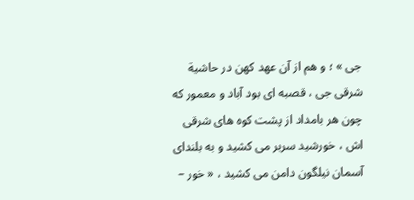جی » ؛ و هم از آن عهد کهن در حاشیة شرقی جی ، قصبه ای بود آباد و معمور که چون هر بامداد از پشت کوه های شرقی اش ، خورشید سربر می کشید و به بلندای آسمان نیلگون دامن می کشید ،‌ « خور –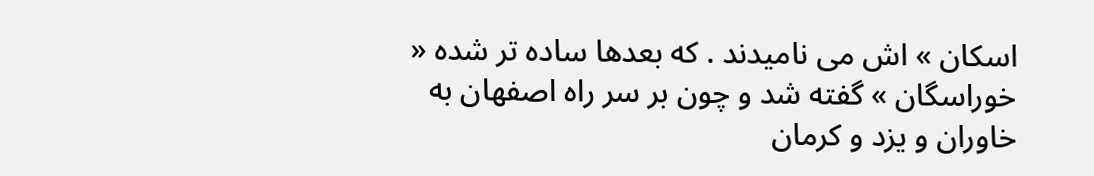اسکان » اش می نامیدند . که بعدها ساده تر شده « خوراسگان » گفته شد و چون بر سر راه اصفهان به خاوران و یزد و کرمان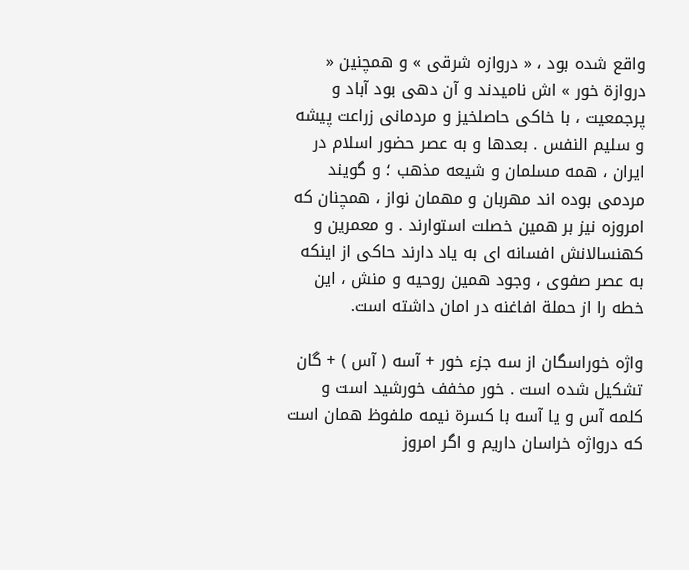واقع شده بود ، « دروازه شرقی » و همچنین « دروازة خور » اش نامیدند و آن دهی بود آباد و پرجمعیت ، با خاکی حاصلخیز و مردمانی زراعت پیشه و سلیم النفس . بعدها و به عصر حضور اسلام در ایران ، همه مسلمان و شیعه مذهب ؛ و گویند مردمی بوده اند مهربان و مهمان نواز ، همچنان که امروزه نیز بر همین خصلت استوارند . و معمرین و کهنسالانش افسانه ای به یاد دارند حاکی از اینکه به عصر صفوی ، وجود همین روحیه و منش ، این خطه را از حملة افاغنه در امان داشته است.

واژه خوراسگان از سه جزء خور + آسه ( آس ) + گان تشکیل شده است . خور مخفف خورشید است و کلمه آس و یا آسه با کسرة نیمه ملفوظ همان است که درواژه خراسان داریم و اگر امروز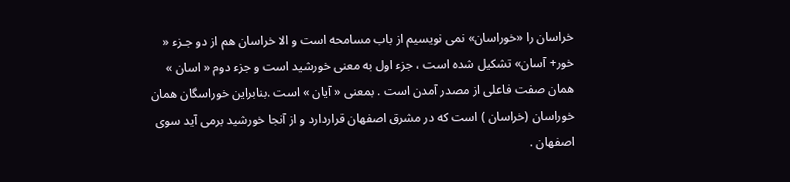خراسان را «خوراسان» نمی نویسیم از باب مسامحه است و الا خراسان هم از دو جـزء « خور+ آسان» تشکیل شده است ، جزء اول به معنی خورشید است و جزء دوم « اسان » همان صفت فاعلی از مصدر آمدن است . بمعنی « آیان » است .بنابراین خوراسگان همان خوراسان (خراسان ) است که در مشرق اصفهان قراردارد و از آنجا خورشید برمی آید سوی اصفهان .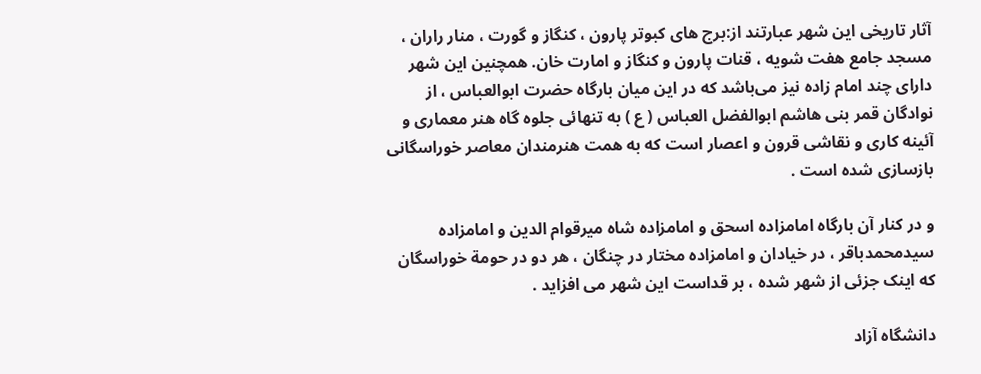آثار تاریخی این شهر عبارتند از:برج های کبوتر پارون ، کنگاز و گورت ، منار راران ، مسجد جامع هفت شویه ، قنات پارون و کنگاز و امارت خان. همچنین این شهر دارای چند امام زاده نیز می‌باشد که در این میان بارگاه حضرت ابوالعباس ، از نوادگان قمر بنی هاشم ابوالفضل العباس ( ع ) به تنهائی جلوه گاه هنر معماری و آئینه کاری و نقاشی قرون و اعصار است که به همت هنرمندان معاصر خوراسگانی بازسازی شده است .

و در کنار آن بارگاه امامزاده اسحق و امامزاده شاه میرقوام الدین و امامزاده سیدمحمدباقر ، در خیادان و امامزاده مختار در چنگان ، هر دو در حومة خوراسگان که اینک جزئی از شهر شده ، بر قداست این شهر می افزاید .

دانشگاه آزاد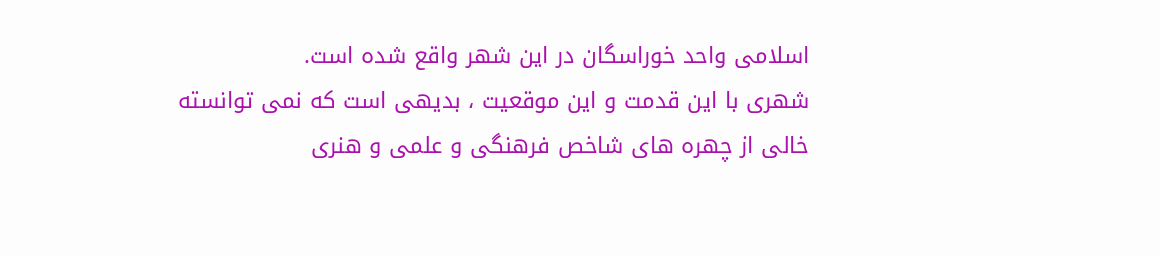اسلامی واحد خوراسگان در این شهر واقع شده است.
شهری با این قدمت و این موقعیت ، بدیهی است که نمی توانسته خالی از چهره های شاخص فرهنگی و علمی و هنری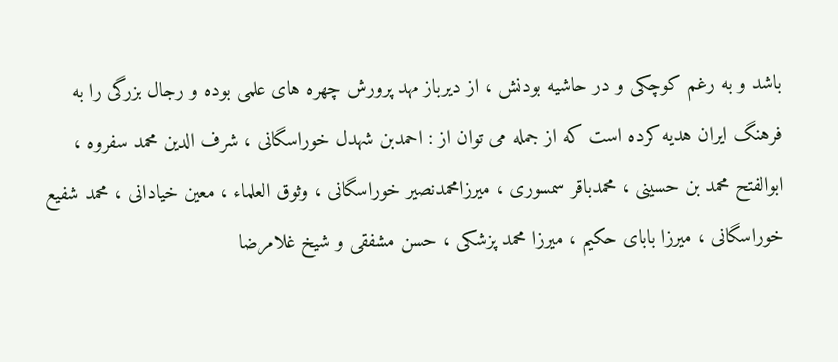باشد و به رغم کوچکی و در حاشیه بودنش ، از دیرباز مهد پرورش چهره های علمی بوده و رجال بزرگی را به فرهنگ ایران هدیه کرده است که از جمله می توان از : احمدبن شهدل خوراسگانی ، شرف الدین محمد سفروه ، ابوالفتح محمد بن حسینی ، محمدباقر سمسوری ، میرزامحمدنصیر خوراسگانی ،‌ وثوق العلماء ، معین خیادانی ، محمد شفیع خوراسگانی ، میرزا بابای حکیم ، میرزا محمد پزشکی ، حسن مشفقی و شیخ غلامرضا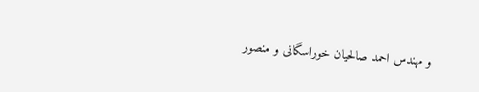و مهندس احمد صالحیان خوراسگانی و منصور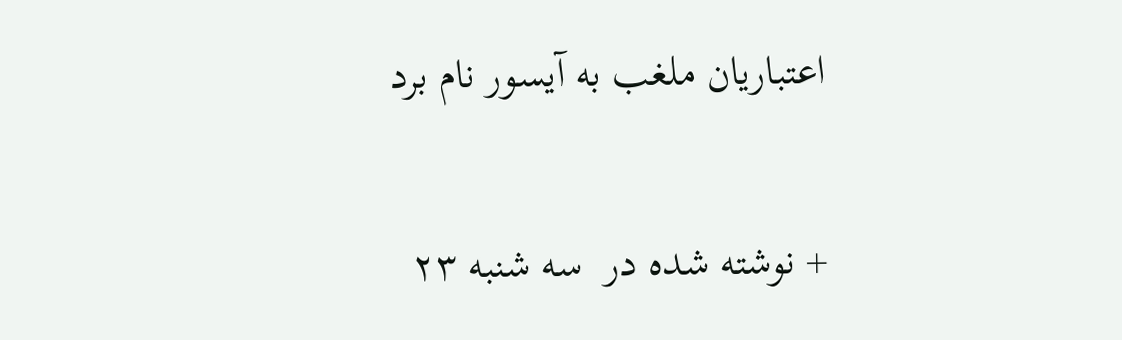اعتباریان ملغب به آیسور نام برد

+ نوشته شده در  سه شنبه ۲۳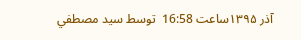آذر ۱۳۹۵ساعت 16:58  توسط سيد مصطفي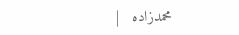محمدزاده   |